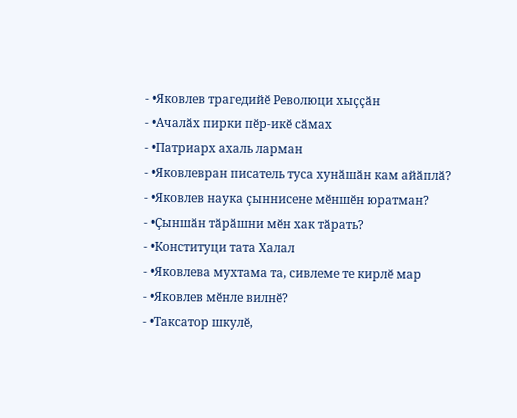- •Яковлев трагедийӗ Революци хыҫҫӑн
- •Ачалӑх пирки пӗр-икӗ сӑмах
- •Патриарх ахаль ларман
- •Яковлевран писатель туса хунӑшӑн кам айӑплӑ?
- •Яковлев наука ҫыннисене мӗншӗн юратман?
- •Ҫыншӑн тӑрӑшни мӗн хак тӑрать?
- •Конституци тата Халал
- •Яковлева мухтама та, сивлеме те кирлӗ мар
- •Яковлев мӗнле вилнӗ?
- •Таксатор шкулӗ,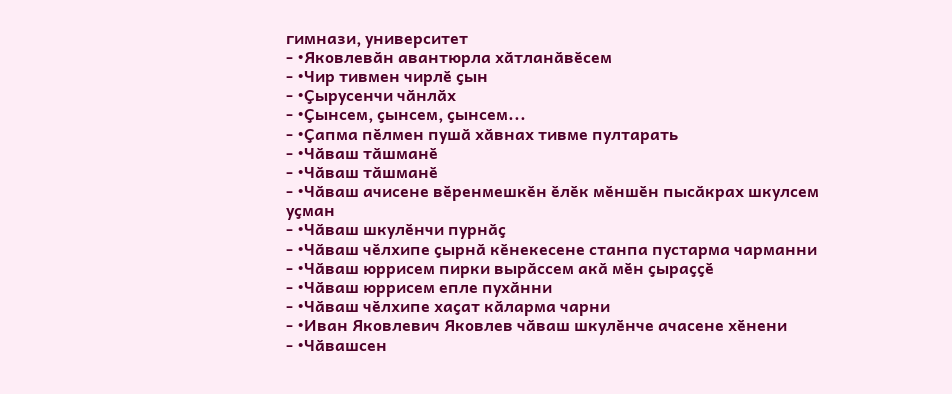гимнази, университет
- •Яковлевӑн авантюрла хӑтланӑвӗсем
- •Чир тивмен чирлӗ ҫын
- •Ҫырусенчи чӑнлӑх
- •Ҫынсем, ҫынсем, ҫынсем...
- •Ҫапма пӗлмен пушӑ хӑвнах тивме пултарать
- •Чӑваш тӑшманӗ
- •Чӑваш тӑшманӗ
- •Чӑваш ачисене вӗренмешкӗн ӗлӗк мӗншӗн пысӑкрах шкулсем уҫман
- •Чӑваш шкулӗнчи пурнӑҫ
- •Чӑваш чӗлхипе ҫырнӑ кӗнекесене станпа пустарма чарманни
- •Чӑваш юррисем пирки вырӑссем акӑ мӗн ҫыраҫҫӗ
- •Чӑваш юррисем епле пухӑнни
- •Чӑваш чӗлхипе хаҫат кӑларма чарни
- •Иван Яковлевич Яковлев чӑваш шкулӗнче ачасене хӗнени
- •Чӑвашсен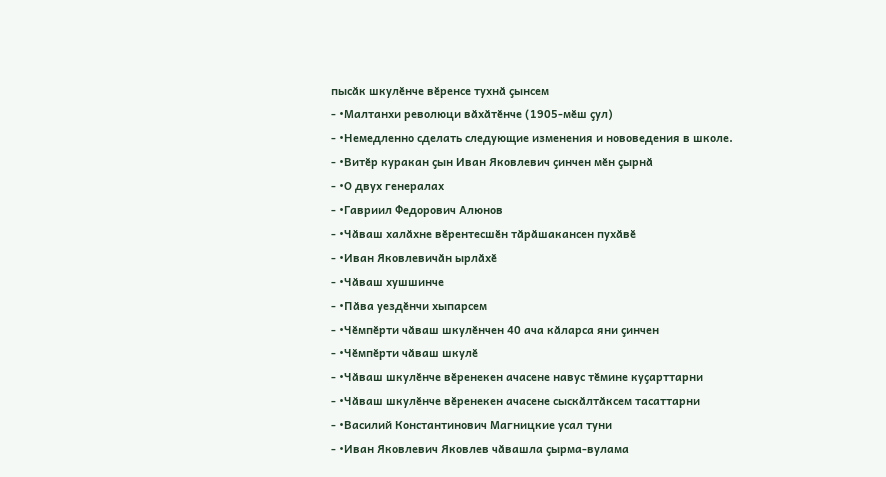пысӑк шкулӗнче вӗренсе тухнӑ ҫынсем
- •Малтанхи революци вӑхӑтӗнче (1905-мӗш ҫул)
- •Немедленно сделать следующие изменения и нововедения в школе.
- •Витӗр куракан ҫын Иван Яковлевич ҫинчен мӗн ҫырнӑ
- •О двух генералах
- •Гавриил Федорович Алюнов
- •Чӑваш халӑхне вӗрентесшӗн тӑрӑшакансен пухӑвӗ
- •Иван Яковлевичӑн ырлӑхӗ
- •Чӑваш хушшинче
- •Пӑва уездӗнчи хыпарсем
- •Чӗмпӗрти чӑваш шкулӗнчен 40 ача кӑларса яни ҫинчен
- •Чӗмпӗрти чӑваш шкулӗ
- •Чӑваш шкулӗнче вӗренекен ачасене навус тӗмине куҫарттарни
- •Чӑваш шкулӗнче вӗренекен ачасене сыскӑлтӑксем тасаттарни
- •Василий Константинович Магницкие усал туни
- •Иван Яковлевич Яковлев чӑвашла ҫырма-вулама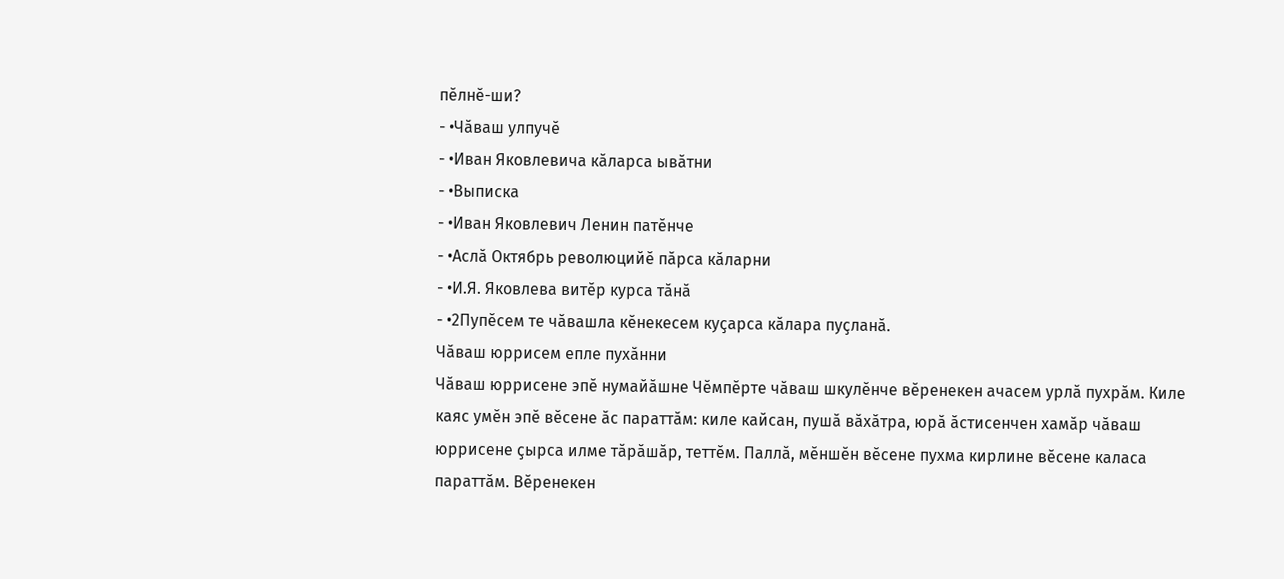пӗлнӗ-ши?
- •Чӑваш улпучӗ
- •Иван Яковлевича кӑларса ывӑтни
- •Выписка
- •Иван Яковлевич Ленин патӗнче
- •Аслӑ Октябрь революцийӗ пӑрса кӑларни
- •И.Я. Яковлева витӗр курса тӑнӑ
- •2Пупӗсем те чӑвашла кӗнекесем куҫарса кӑлара пуҫланӑ.
Чӑваш юррисем епле пухӑнни
Чӑваш юррисене эпӗ нумайӑшне Чӗмпӗрте чӑваш шкулӗнче вӗренекен ачасем урлӑ пухрӑм. Киле каяс умӗн эпӗ вӗсене ӑс параттӑм: киле кайсан, пушӑ вӑхӑтра, юрӑ ӑстисенчен хамӑр чӑваш юррисене ҫырса илме тӑрӑшӑр, теттӗм. Паллӑ, мӗншӗн вӗсене пухма кирлине вӗсене каласа параттӑм. Вӗренекен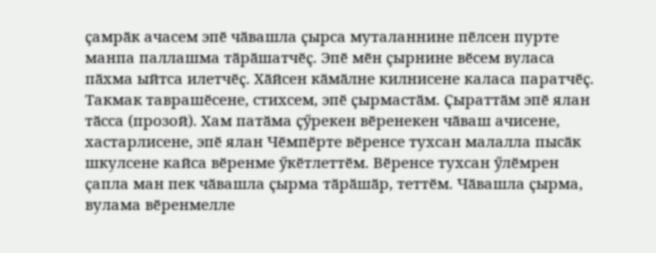ҫамрӑк ачасем эпӗ чӑвашла ҫырса муталаннине пӗлсен пурте манпа паллашма тӑрӑшатчӗҫ. Эпӗ мӗн ҫырнине вӗсем вуласа пӑхма ыйтса илетчӗҫ. Хӑйсен кӑмӑлне килнисене каласа паратчӗҫ. Такмак таврашӗсене, стихсем, эпӗ ҫырмастӑм. Ҫыраттӑм эпӗ ялан тӑсса (прозой). Хам патӑма ҫӳрекен вӗренекен чӑваш ачисене, хастарлисене, эпӗ ялан Чӗмпӗрте вӗренсе тухсан малалла пысӑк шкулсене кайса вӗренме ӳкӗтлеттӗм. Вӗренсе тухсан ӳлӗмрен ҫапла ман пек чӑвашла ҫырма тӑрӑшӑр, теттӗм. Чӑвашла ҫырма, вулама вӗренмелле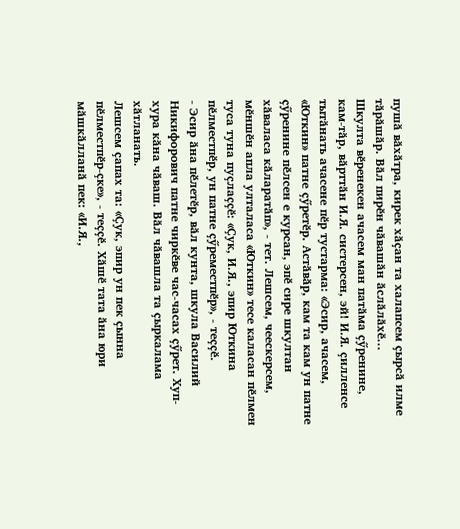пушӑ вӑхӑтра, кирек хӑҫан та халапсем ҫырсӑ илме тӑрӑшӑр. Вӑл пирӗн чӑвашӑн ӑслӑлӑхӗ...
Шкулта вӗренекен ачасем ман патӑма ҫӳренине, кам-тӑр, вӑрттӑн И.Я. систерсен, эй! И.Я. ҫилленсе тытӑнать ачасене пӗр тустарма: «Эсир, ачасем, «Юткин» патне ҫӳретӗр. Астӑвӑр, кам та кам ун патне ҫӳренине пӗлсен е курсан, эпӗ сире шкултан хӑваласа кӑларатӑп», - тет. Лешсем, чеескерсем, мӗншӗн апла улталаса «Юткин» тесе каласан пӗлмен туса туна пуҫлаҫҫӗ: «Ҫук, И.Я., эпир Юткина пӗлместпӗр, ун патне ҫӳреместпӗр», - теҫҫӗ.
- Эсир ӑна пӗлетӗр, вӑл кунта, шкула Василий Никифорович патне чиркӗве час-часах ҫӳрет. Хуп-хура кӑна чӑваш. Вӑл чӑвашла та ҫыркалама хӑтланать.
Лешсем ҫапах та: «Ҫук, эпир ун пек ҫынна пӗлместпӗр-ҫке», - теҫҫӗ. Хӑшӗ тата ӑна юри мӑшкӑлланӑ пек: «И.Я.,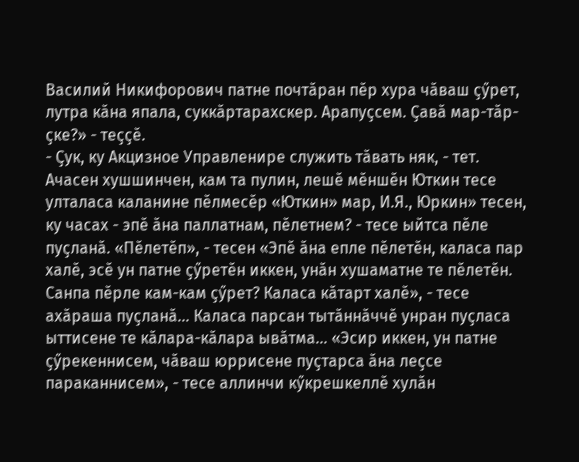Василий Никифорович патне почтӑран пӗр хура чӑваш ҫӳрет, лутра кӑна япала, суккӑртарахскер. Арапуҫсем. Ҫавӑ мар-тӑр-ҫке?» - теҫҫӗ.
- Ҫук, ку Акцизное Управленире служить тӑвать няк, - тет. Ачасен хушшинчен, кам та пулин, лешӗ мӗншӗн Юткин тесе улталаса каланине пӗлмесӗр «Юткин» мар, И.Я., Юркин» тесен, ку часах - эпӗ ӑна паллатнам, пӗлетнем? - тесе ыйтса пӗле пуҫланӑ. «Пӗлетӗп», - тесен «Эпӗ ӑна епле пӗлетӗн, каласа пар халӗ, эсӗ ун патне ҫӳретӗн иккен, унӑн хушаматне те пӗлетӗн. Санпа пӗрле кам-кам ҫӳрет? Каласа кӑтарт халӗ», - тесе ахӑраша пуҫланӑ... Каласа парсан тытӑннӑччӗ унран пуҫласа ыттисене те кӑлара-кӑлара ывӑтма... «Эсир иккен, ун патне ҫӳрекеннисем, чӑваш юррисене пуҫтарса ӑна леҫсе параканнисем», - тесе аллинчи кӳкрешкеллӗ хулӑн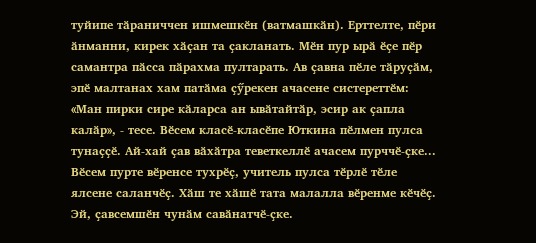туйипе тӑраниччен ишмешкӗн (ватмашкӑн). Ерттелте, пӗри ӑнманни, кирек хӑҫан та ҫакланать. Мӗн пур ырӑ ӗҫе пӗр самантра пӑсса пӑрахма пултарать. Ав ҫавна пӗле тӑруҫӑм, эпӗ малтанах хам патӑма ҫӳрекен ачасене систереттӗм: «Ман пирки сире кӑларса ан ывӑтайтӑр, эсир ак ҫапла калӑр», - тесе. Вӗсем класӗ-класӗпе Юткина пӗлмен пулса тунаҫҫӗ. Ай-хай ҫав вӑхӑтра теветкеллӗ ачасем пурччӗ-ҫке... Вӗсем пурте вӗренсе тухрӗҫ, учитель пулса тӗрлӗ тӗле ялсене саланчӗҫ. Хӑш те хӑшӗ тата малалла вӗренме кӗчӗҫ. Эй, ҫавсемшӗн чунӑм савӑнатчӗ-ҫке.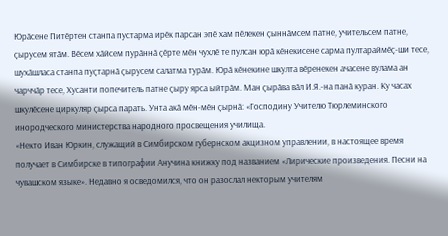Юрӑсене Питӗртен станпа пустарма ирӗк парсан эпӗ хам пӗлекен ҫыннӑмсем патне, учительсем патне, ҫырусем ятӑм. Вӗсем хӑйсем пурӑннӑ ҫӗрте мӗн чухлӗ те пулсан юрӑ кӗнекисене сарма пултараймӗҫ-ши тесе, шухӑшласа станпа пуҫтарнӑ ҫырусем салатма турӑм. Юрӑ кӗнекине шкулта вӗренекен ачасене вулама ан чарччӑр тесе, Хусанти попечитель патне ҫыру ярса ыйтрӑм. Ман ҫырӑва вӑл И.Я.-на панӑ куран. Ку часах шкулӗсене циркуляр ҫырса парать. Унта акӑ мӗн-мӗн ҫырнӑ: «Господину Учителю Тюрлеминского инородческого министерства народного просвещения училища.
«Некто Иван Юркин, служащий в Симбирском губернском акцизном управлении, в настоящее время получает в Симбирске в типографии Анучина книжку под названием «Лирические произведения. Песни на чувашском языке». Недавно я осведомился, что он разослал некторым учителям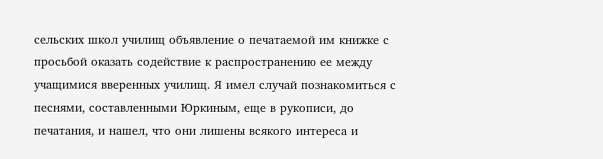сельских школ училищ объявление о печатаемой им книжке с просьбой оказать содействие к распространению ее между учащимися вверенных училищ. Я имел случай познакомиться с песнями, составленными Юркиным, еще в рукописи, до печатания, и нашел, что они лишены всякого интереса и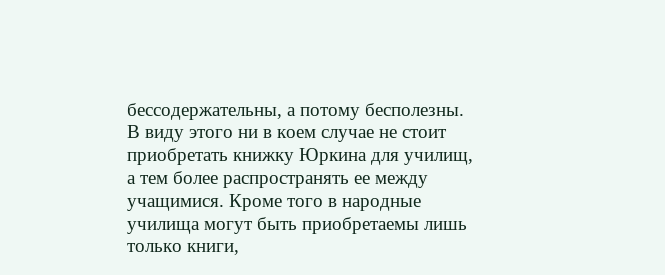бессодержательны, а потому бесполезны. В виду этого ни в коем случае не стоит приобретать книжку Юркина для училищ, а тем более распространять ее между учащимися. Кроме того в народные училища могут быть приобретаемы лишь только книги,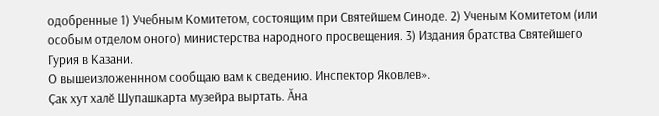одобренные 1) Учебным Комитетом, состоящим при Святейшем Синоде. 2) Ученым Комитетом (или особым отделом оного) министерства народного просвещения. 3) Издания братства Святейшего Гурия в Казани.
О вышеизложеннном сообщаю вам к сведению. Инспектор Яковлев».
Ҫак хут халӗ Шупашкарта музейра выртать. Ӑна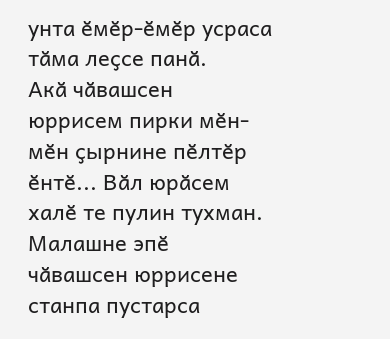унта ӗмӗр-ӗмӗр усраса тӑма леҫсе панӑ.
Акӑ чӑвашсен юррисем пирки мӗн-мӗн ҫырнине пӗлтӗр ӗнтӗ... Вӑл юрӑсем халӗ те пулин тухман. Малашне эпӗ чӑвашсен юррисене станпа пустарса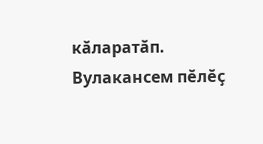кӑларатӑп. Вулакансем пӗлӗҫ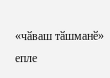«чӑваш тӑшманӗ» епле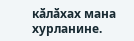кӑлӑхах мана хурланине.